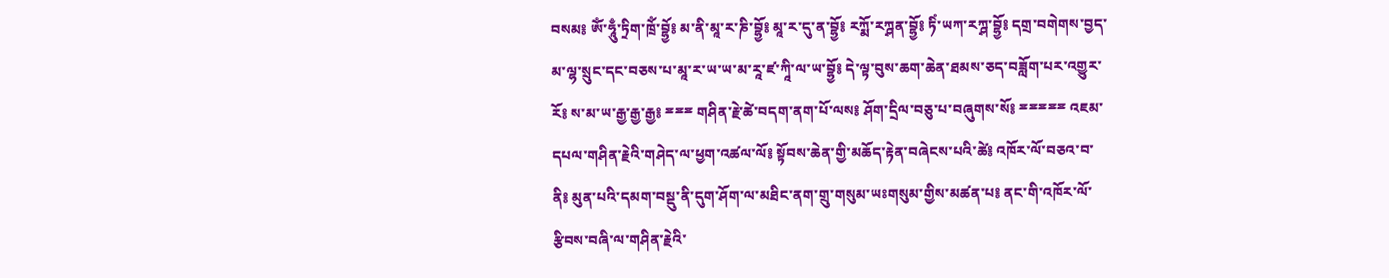བསམ༔ ཨོཾ་ཧཱུྃ་ཏྲིག་ཁྲོཾ་བྷྱོ༔ མ་ནི་མཱ་ར་ཎི་བྷྱོ༔ མཱ་ར་དུ་ན་བྷྱོ༔ རཀྨོ་རཀྴན་བྷྱོ༔ ཏིཾ་ཡཀ་རཀྴ་བྷྱོ༔ དགྲ་བགེགས་བྱད་མ་ལྷ་སྲུང་དང་བཅས་པ་མཱ་ར་ཡ་ཡ་མ་རཱ་ཛ་ཀཱི་ལ་ཡ་བྷྱོ༔ དེ་ལྟ་བུས་ཆག་ཆེན་ཐམས་ཅད་བཟློག་པར་འགྱུར་རོ༔ ས་མ་ཡ་རྒྱ་རྒྱ་རྒྱ༔ ྈྈྈ གཤིན་རྗེ་ཚེ་བདག་ནག་པོ་ལས༔ ཤོག་དྲིལ་བཅུ་པ་བཞུགས་སོ༔ ྈྈྈྈྈ འཇམ་དཔལ་གཤིན་རྗེའི་གཤེད་ལ་ཕྱག་འཚལ་ལོ༔ སྟོབས་ཆེན་གྱི་མཆོད་རྟེན་བཞེངས་པའི་ཚེ༔ འཁོར་ལོ་བཅའ་བ་ནི༔ མུན་པའི་དམག་བསྡུ་ནི་དུག་ཤོག་ལ་མཐིང་ནག་གྲུ་གསུམ་ཡཿགསུམ་གྱིས་མཚན་པ༔ ནང་གི་འཁོར་ལོ་རྩིབས་བཞི་ལ་གཤིན་རྗེའི་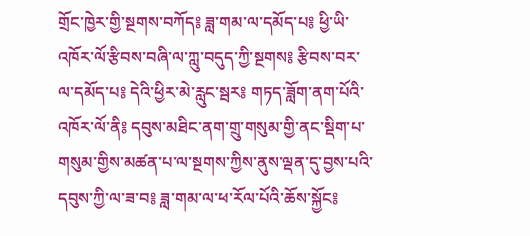གྲོང་ཁྱེར་གྱི་སྔགས་བཀོད༔ ཟླ་གམ་ལ་དམོད་པ༔ ཕྱི་ཡི་འཁོར་ལོ་རྩིབས་བཞི་ལ་ཀླུ་བདུད་ཀྱི་སྔགས༔ རྩིབས་བར་ལ་དམོད་པ༔ དེའི་ཕྱིར་མེ་རླུང་སྦར༔ གཏད་ཟློག་ནག་པོའི་འཁོར་ལོ་ནི༔ དབུས་མཐིང་ནག་གྲུ་གསུམ་གྱི་ནང་སྡིག་པ་གསུམ་གྱིས་མཚན་པ་ལ་སྔགས་ཀྱིས་ནུས་ལྡན་དུ་བྱས་པའི་དབུས་ཀྱི་ལ་ཟ་བ༔ ཟླ་གམ་ལ་ཕ་རོལ་པོའི་ཆོས་སྐྱོང༔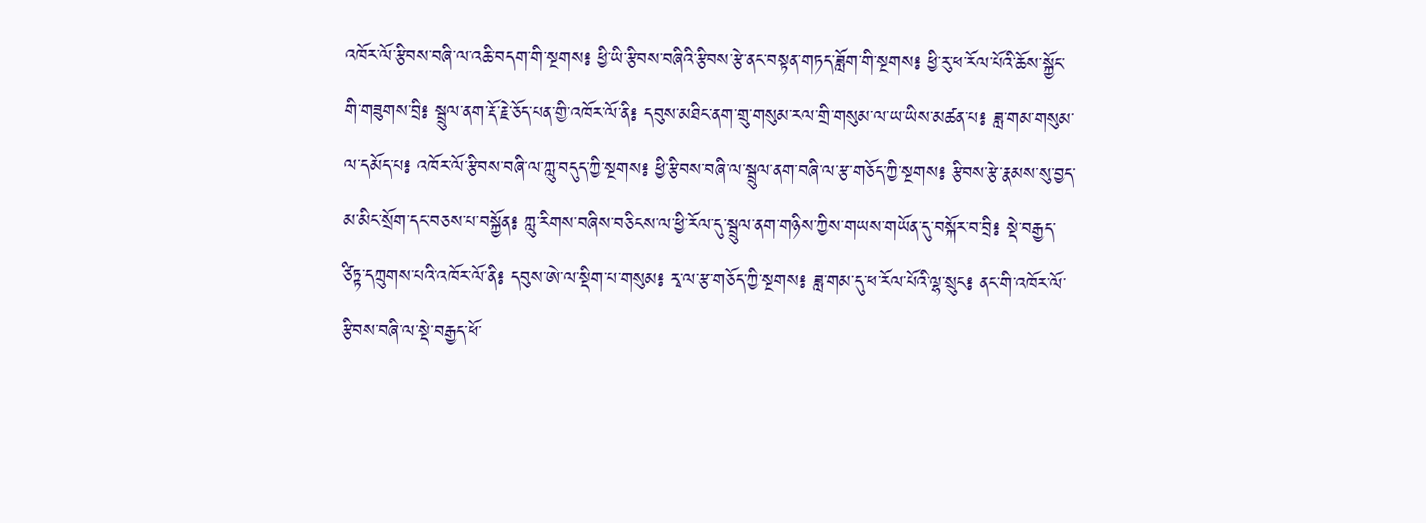འཁོར་ལོ་རྩིབས་བཞི་ལ་འཆི་བདག་གི་སྔགས༔ ཕྱི་ཡི་རྩིབས་བཞིའི་རྩིབས་རྩེ་ནང་བསྟན་གཏད་ཟློག་གི་སྔགས༔ ཕྱི་རུ་ཕ་རོལ་པོའི་ཆོས་སྐྱོང་གི་གཟུགས་བྲི༔ སྦྲུལ་ནག་རྡོ་རྗེ་ཅོད་པན་གྱི་འཁོར་ལོ་ནི༔ དབུས་མཐིང་ནག་གྲུ་གསུམ་རལ་གྲི་གསུམ་ལ་ཡ་ཡིས་མཚན་པ༔ ཟླ་གམ་གསུམ་ལ་དམོད་པ༔ འཁོར་ལོ་རྩིབས་བཞི་ལ་ཀླུ་བདུད་ཀྱི་སྔགས༔ ཕྱི་རྩིབས་བཞི་ལ་སྦྲུལ་ནག་བཞི་ལ་རྩ་གཅོད་ཀྱི་སྔགས༔ རྩིབས་རྩེ་རྣམས་སུ་བྱད་མ་མིང་སྲོག་དང་བཅས་པ་བསྐྱོན༔ ཀླུ་རིགས་བཞིས་བཅིངས་ལ་ཕྱི་རོལ་དུ་སྦྲུལ་ནག་གཉིས་ཀྱིས་གཡས་གཡོན་དུ་བསྐོར་བ་བྲི༔ སྡེ་བརྒྱད་ཙིཏྟ་དཀྲུགས་པའི་འཁོར་ལོ་ནི༔ དབུས་ཨེ་ལ་སྡིག་པ་གསུམ༔ རྭ་ལ་རྩ་གཅོད་ཀྱི་སྔགས༔ ཟླ་གམ་དུ་ཕ་རོལ་པོའི་ལྷ་སྲུང༔ ནང་གི་འཁོར་ལོ་རྩིབས་བཞི་ལ་སྡེ་བརྒྱད་ཕོ་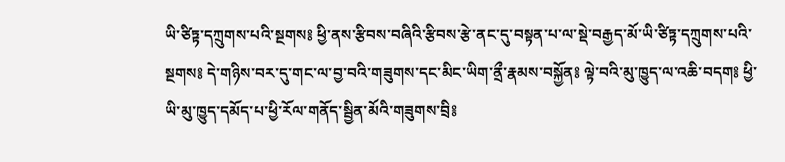ཡི་ཙིཏྟ་དཀྲུགས་པའི་སྔགས༔ ཕྱི་ནས་རྩིབས་བཞིའི་རྩིབས་རྩེ་ནང་དུ་བསྟན་པ་ལ་སྡེ་བརྒྱད་མོ་ཡི་ཙིཏྟ་དཀྲུགས་པའི་སྔགས༔ དེ་གཉིས་བར་དུ་གང་ལ་བྱ་བའི་གཟུགས་དང་མིང་ཡིག་ནྲྀ་རྣམས་བསྐྱོན༔ ལྟེ་བའི་མུ་ཁྱུད་ལ་འཆི་བདག༔ ཕྱི་ཡི་མུ་ཁྱུད་དམོད་པ་ཕྱི་རོལ་གནོད་སྦྱིན་མོའི་གཟུགས་བྲི༔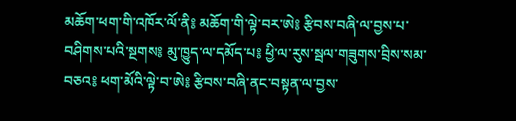མཆོག་ཕག་གི་འཁོར་ལོ་ནི༔ མཆོག་གི་ལྟེ་བར་ཨེ༔ རྩིབས་བཞི་ལ་བྱས་པ་བཤིགས་པའི་སྔགས༔ མུ་ཁྱུད་ལ་དམོད་པ༔ ཕྱི་ལ་རུས་སྦལ་གཟུགས་བྲིས་སམ་བཅའ༔ ཕག་མོའི་ལྟེ་བ་ཨེ༔ རྩིབས་བཞི་ནང་བསྟན་ལ་བྱས་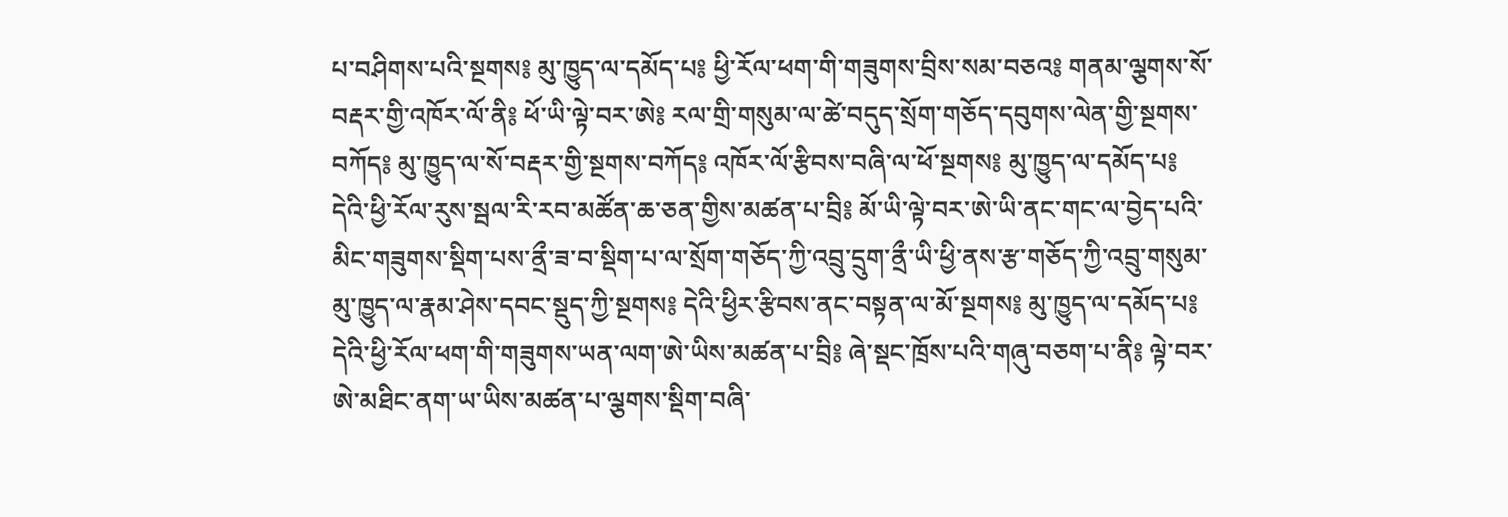པ་བཤིགས་པའི་སྔགས༔ མུ་ཁྱུད་ལ་དམོད་པ༔ ཕྱི་རོལ་ཕག་གི་གཟུགས་བྲིས་སམ་བཅའ༔ གནམ་ལྕགས་སོ་བརྡར་གྱི་འཁོར་ལོ་ནི༔ ཕོ་ཡི་ལྟེ་བར་ཨེ༔ རལ་གྲི་གསུམ་ལ་ཚེ་བདུད་སྲོག་གཅོད་དབུགས་ལེན་གྱི་སྔགས་བཀོད༔ མུ་ཁྱུད་ལ་སོ་བརྡར་གྱི་སྔགས་བཀོད༔ འཁོར་ལོ་རྩིབས་བཞི་ལ་ཕོ་སྔགས༔ མུ་ཁྱུད་ལ་དམོད་པ༔ དེའི་ཕྱི་རོལ་རུས་སྦལ་རི་རབ་མཚོན་ཆ་ཅན་གྱིས་མཚན་པ་བྲི༔ མོ་ཡི་ལྟེ་བར་ཨེ་ཡི་ནང་གང་ལ་བྱེད་པའི་མིང་གཟུགས་སྡིག་པས་ནྲྀ་ཟ་བ་སྡིག་པ་ལ་སྲོག་གཅོད་ཀྱི་འབྲུ་དྲུག་ནྲྀ་ཡི་ཕྱི་ནས་རྩ་གཅོད་ཀྱི་འབྲུ་གསུམ་མུ་ཁྱུད་ལ་རྣམ་ཤེས་དབང་སྡུད་ཀྱི་སྔགས༔ དེའི་ཕྱིར་རྩིབས་ནང་བསྟན་ལ་མོ་སྔགས༔ མུ་ཁྱུད་ལ་དམོད་པ༔ དེའི་ཕྱི་རོལ་ཕག་གི་གཟུགས་ཡན་ལག་ཨེ་ཡིས་མཚན་པ་བྲི༔ ཞེ་སྡང་ཁྲོས་པའི་གཞུ་བཅག་པ་ནི༔ ལྟེ་བར་ཨེ་མཐིང་ནག་ཡ་ཡིས་མཚན་པ་ལྕགས་སྡིག་བཞི་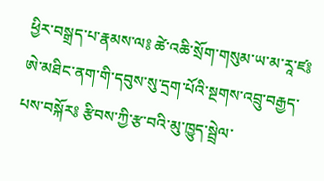ཕྱིར་བསྒྲད་པ་རྣམས་ལ༔ ཚེ་འཆི་སྲོག་གསུམ་ཡ་མ་རཱ་ཛ༔ ཨེ་མཐིང་ནག་གི་དབུས་སུ་དྲག་པོའི་སྔགས་འབྲུ་བརྒྱད་པས་བསྐོར༔ རྩིབས་ཀྱི་རྩ་བའི་མུ་ཁྱུད་སྦྲེལ་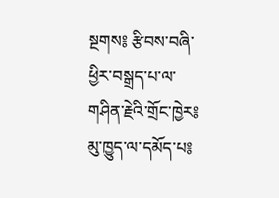སྔགས༔ རྩིབས་བཞི་ཕྱིར་བསྒྲད་པ་ལ་གཤིན་རྗེའི་གྲོང་ཁྱེར༔ མུ་ཁྱུད་ལ་དམོད་པ༔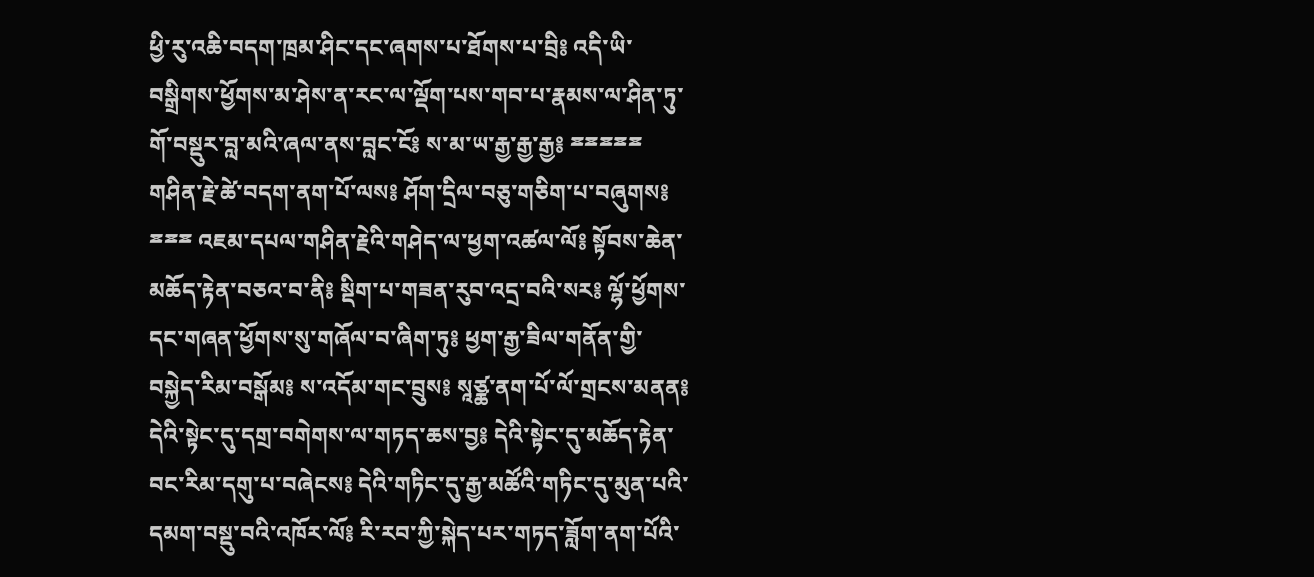ཕྱི་རུ་འཆི་བདག་ཁྲམ་ཤིང་དང་ཞགས་པ་ཐོགས་པ་བྲི༔ འདི་ཡི་བསྒྲིགས་ཕྱོགས་མ་ཤེས་ན་རང་ལ་ལྡོག་པས་གབ་པ་རྣམས་ལ་ཤིན་ཏུ་གོ་བསྡུར་བླ་མའི་ཞལ་ནས་བླང་ངོ༔ ས་མ་ཡ་རྒྱ་རྒྱ་རྒྱ༔ ྈྈྈྈྈ གཤིན་རྗེ་ཚེ་བདག་ནག་པོ་ལས༔ ཤོག་དྲིལ་བཅུ་གཅིག་པ་བཞུགས༔ ྈྈྈ འཇམ་དཔལ་གཤིན་རྗེའི་གཤེད་ལ་ཕྱག་འཚལ་ལོ༔ སྟོབས་ཆེན་མཆོད་རྟེན་བཅའ་བ་ནི༔ སྡིག་པ་གཟན་རུབ་འདྲ་བའི་སར༔ ལྷོ་ཕྱོགས་དང་གཞན་ཕྱོགས་སུ་གཞོལ་བ་ཞིག་ཏུ༔ ཕྱག་རྒྱ་ཟིལ་གནོན་གྱི་བསྐྱེད་རིམ་བསྒོམ༔ ས་འདོམ་གང་བྲུས༔ སཱཙྪ་ནག་པོ་ལོ་གྲངས་མནན༔ དེའི་སྟེང་དུ་དགྲ་བགེགས་ལ་གཏད་ཆས་བྱ༔ དེའི་སྟེང་དུ་མཆོད་རྟེན་བང་རིམ་དགུ་པ་བཞེངས༔ དེའི་གཏིང་དུ་རྒྱ་མཚོའི་གཏིང་དུ་མུན་པའི་དམག་བསྡུ་བའི་འཁོར་ལོ༔ རི་རབ་ཀྱི་སྐེད་པར་གཏད་ཟློག་ནག་པོའི་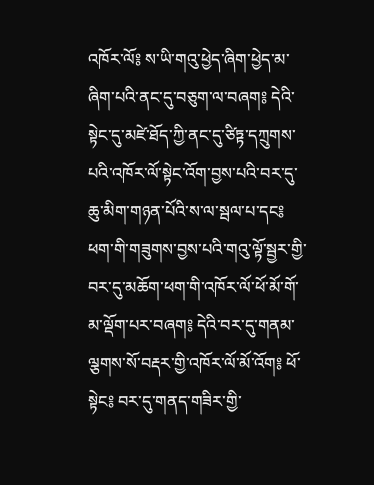འཁོར་ལོ༔ ས་ཡི་གའུ་ཕྱེད་ཞིག་ཕྱེད་མ་ཞིག་པའི་ནང་དུ་བཅུག་ལ་བཞག༔ དེའི་སྟེང་དུ་མཛེ་ཐོད་ཀྱི་ནང་དུ་ཙིཏྟ་དཀྲུགས་པའི་འཁོར་ལོ་སྟེང་འོག་བྱས་པའི་བར་དུ་ཆུ་མིག་གཉན་པོའི་ས་ལ་སྦལ་པ་དང༔ ཕག་གི་གཟུགས་བྱས་པའི་གའུ་ལྟོ་སྦྱར་གྱི་བར་དུ་མཆོག་ཕག་གི་འཁོར་ལོ་ཕོ་མོ་གོ་མ་ལྡོག་པར་བཞག༔ དེའི་བར་དུ་གནམ་ལྕགས་སོ་བརྡར་གྱི་འཁོར་ལོ་མོ་འོག༔ ཕོ་སྟེང༔ བར་དུ་གནད་གཟིར་གྱི་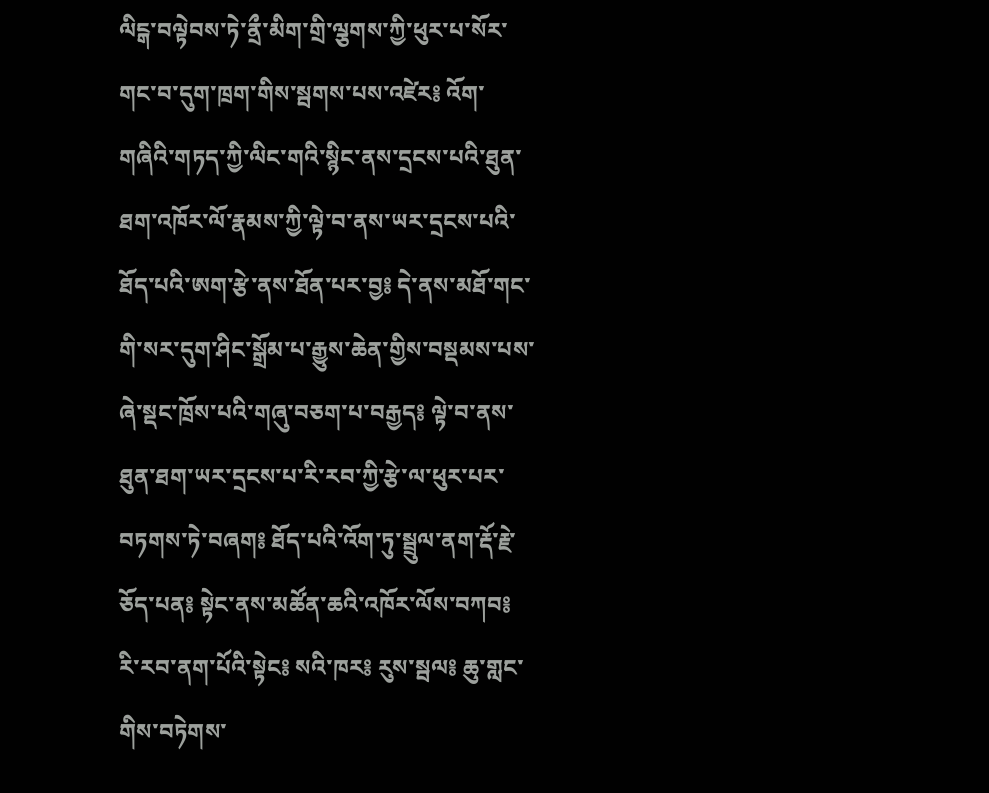ལིངྒ་བལྟེབས་ཏེ་ནྲྀ་མིག་གྲི་ལྕགས་ཀྱི་ཕུར་པ་སོར་གང་བ་དུག་ཁྲག་གིས་སྦགས་པས་འཛེར༔ འོག་གཞིའི་གཏད་ཀྱི་ལིང་གའི་སྙིང་ནས་དྲངས་པའི་ཐུན་ཐག་འཁོར་ལོ་རྣམས་ཀྱི་ལྟེ་བ་ནས་ཡར་དྲངས་པའི་ཐོད་པའི་ཨག་རྩེ་ནས་ཐོན་པར་བྱ༔ དེ་ནས་མཐོ་གང་གི་སར་དུག་ཤིང་སྒྲོམ་པ་རྒྱུས་ཆེན་གྱིས་བསྡམས་པས་ཞེ་སྡང་ཁྲོས་པའི་གཞུ་བཅག་པ་བརྒྱད༔ ལྟེ་བ་ནས་ཐུན་ཐག་ཡར་དྲངས་པ་རི་རབ་ཀྱི་རྩེ་ལ་ཕུར་པར་བཏགས་ཏེ་བཞག༔ ཐོད་པའི་འོག་ཏུ་སྦྲུལ་ནག་རྡོ་རྗེ་ཅོད་པན༔ སྟེང་ནས་མཚོན་ཆའི་འཁོར་ལོས་བཀབ༔ རི་རབ་ནག་པོའི་སྟེང༔ སའི་ཁར༔ རུས་སྦལ༔ ཆུ་གླང་གིས་བཏེགས་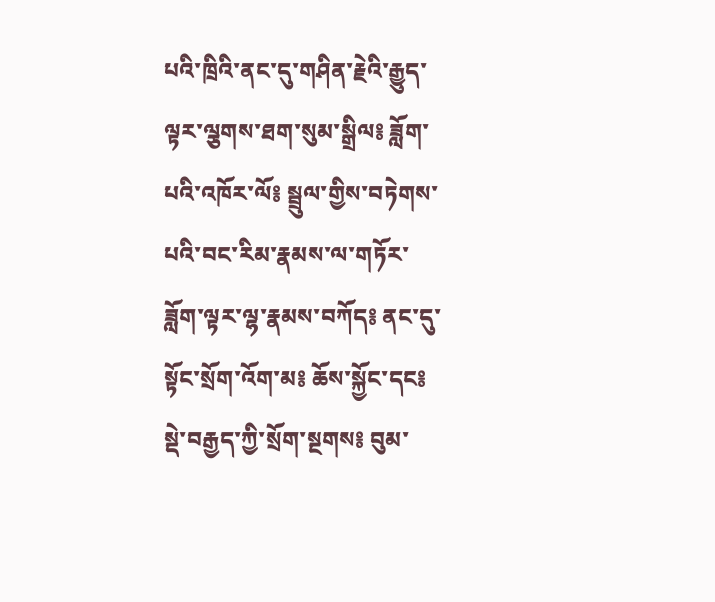པའི་ཁྲིའི་ནང་དུ་གཤིན་རྗེའི་རྒྱུད་ལྟར་ལྕགས་ཐག་སུམ་སྒྲིལ༔ ཟློག་པའི་འཁོར་ལོ༔ སྦྲུལ་གྱིས་བཏེགས་པའི་བང་རིམ་རྣམས་ལ་གཏོར་ཟློག་ལྟར་ལྷ་རྣམས་བཀོད༔ ནང་དུ་སྟོང་སྲོག་འོག་མ༔ ཆོས་སྐྱོང་དང༔ སྡེ་བརྒྱད་ཀྱི་སྲོག་སྔགས༔ བུམ་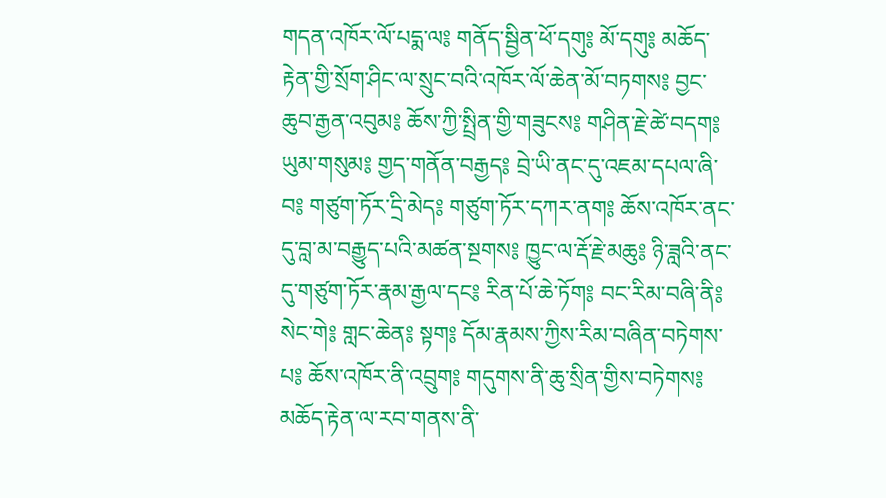གདན་འཁོར་ལོ་པདྨ་ལ༔ གནོད་སྦྱིན་ཕོ་དགུ༔ མོ་དགུ༔ མཆོད་རྟེན་གྱི་སྲོག་ཤིང་ལ་སྲུང་བའི་འཁོར་ལོ་ཆེན་མོ་བཏགས༔ བྱང་ཆུབ་རྒྱན་འབུམ༔ ཆོས་ཀྱི་སྤྲིན་གྱི་གཟུངས༔ གཤིན་རྗེ་ཚེ་བདག༔ ཡུམ་གསུམ༔ གྱད་གནོན་བརྒྱད༔ བྲེ་ཡི་ནང་དུ་འཇམ་དཔལ་ཞི་བ༔ གཙུག་ཏོར་དྲི་མེད༔ གཙུག་ཏོར་དཀར་ནག༔ ཆོས་འཁོར་ནང་དུ་བླ་མ་བརྒྱུད་པའི་མཚན་སྔགས༔ ཁྱུང་ལ་རྡོ་རྗེ་མཆུ༔ ཉི་ཟླའི་ནང་དུ་གཙུག་ཏོར་རྣམ་རྒྱལ་དང༔ རིན་པོ་ཆེ་ཏོག༔ བང་རིམ་བཞི་ནི༔ སེང་གེ༔ གླང་ཆེན༔ སྟག༔ དོམ་རྣམས་ཀྱིས་རིམ་བཞིན་བཏེགས་པ༔ ཆོས་འཁོར་ནི་འབྲུག༔ གདུགས་ནི་ཆུ་སྲིན་གྱིས་བཏེགས༔ མཆོད་རྟེན་ལ་རབ་གནས་ནི་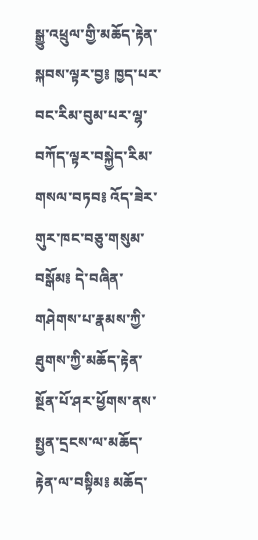སྒྱུ་འཕྲུལ་གྱི་མཆོད་རྟེན་སྐབས་ལྟར་བྱ༔ ཁྱད་པར་བང་རིམ་བུམ་པར་ལྷ་བཀོད་ལྟར་བསྐྱེད་རིམ་གསལ་བཏབ༔ འོད་ཟེར་གུར་ཁང་བཅུ་གསུམ་བསྒོམ༔ དེ་བཞིན་གཤེགས་པ་རྣམས་ཀྱི་ཐུགས་ཀྱི་མཆོད་རྟེན་སྔོན་པོ་ཤར་ཕྱོགས་ནས་སྤྱན་དྲངས་ལ་མཆོད་རྟེན་ལ་བསྟིམ༔ མཆོད་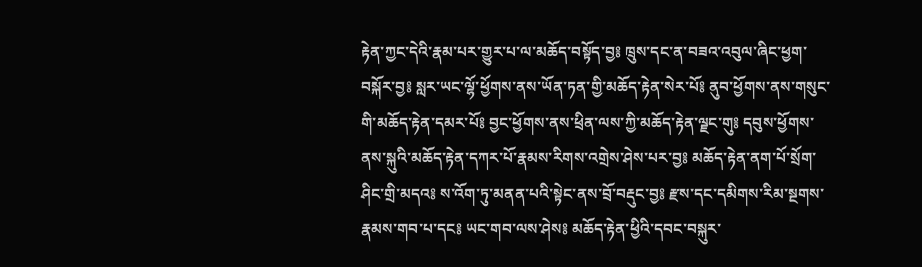རྟེན་ཀྱང་དེའི་རྣམ་པར་གྱུར་པ་ལ་མཆོད་བསྟོད་བྱ༔ ཁྲུས་དང་ན་བཟའ་འབུལ་ཞིང་ཕྱག་བསྐོར་བྱ༔ སླར་ཡང་ལྷོ་ཕྱོགས་ནས་ཡོན་ཏན་གྱི་མཆོད་རྟེན་སེར་པོ༔ ནུབ་ཕྱོགས་ནས་གསུང་གི་མཆོད་རྟེན་དམར་པོ༔ བྱང་ཕྱོགས་ནས་ཕྲིན་ལས་ཀྱི་མཆོད་རྟེན་ལྗང་གུ༔ དབུས་ཕྱོགས་ནས་སྐུའི་མཆོད་རྟེན་དཀར་པོ་རྣམས་རིགས་འགྲེས་ཤེས་པར་བྱ༔ མཆོད་རྟེན་ནག་པོ་སྲོག་ཤིང་གྲི་མདའ༔ ས་འོག་ཏུ་མནན་པའི་སྟེང་ནས་བྲོ་བརྡུང་བྱ༔ རྫས་དང་དམིགས་རིམ་སྔགས་རྣམས་གབ་པ་དང༔ ཡང་གབ་ལས་ཤེས༔ མཆོད་རྟེན་ཕྱིའི་དབང་བསྐུར་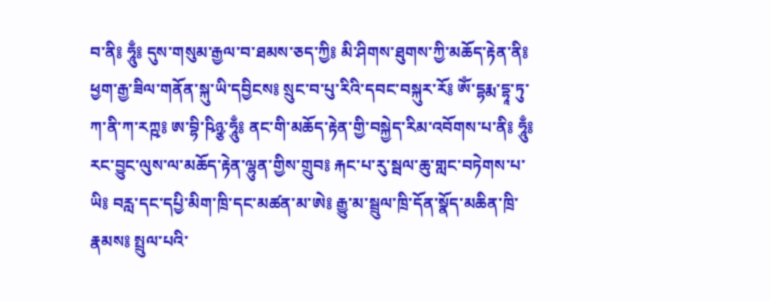བ་ནི༔ ཧཱུྃ༔ དུས་གསུམ་རྒྱལ་བ་ཐམས་ཅད་ཀྱི༔ མི་ཤིགས་ཐུགས་ཀྱི་མཆོད་རྟེན་ནི༔ ཕྱག་རྒྱ་ཟིལ་གནོན་སྐུ་ཡི་དབྱིངས༔ སྲུང་བ་པུ་རིའི་དབང་བསྐུར་རོ༔ ཨོཾ་དྷརྨ་དྷཱ་ཏུ་ཀ་ནི་ཀ་རཀྵ༔ ཨ་བྷི་ཥིཉྩ་ཧཱུྃ༔ ནང་གི་མཆོད་རྟེན་གྱི་བསྐྱེད་རིམ་འབོགས་པ་ནི༔ ཧཱུྃ༔ རང་བྱུང་ལུས་ལ་མཆོད་རྟེན་ལྷུན་གྱིས་གྲུབ༔ རྐང་པ་རུ་སྦལ་ཆུ་གླང་བཏེགས་པ་ཡི༔ བརླ་དང་དཔྱི་མིག་ཁྲི་དང་མཚན་མ་ཨེ༔ རྒྱུ་མ་སྦྲུལ་ཁྲི་དོན་སྣོད་མཆིན་ཁྲི་རྣམས༔ སྤྲུལ་པའི་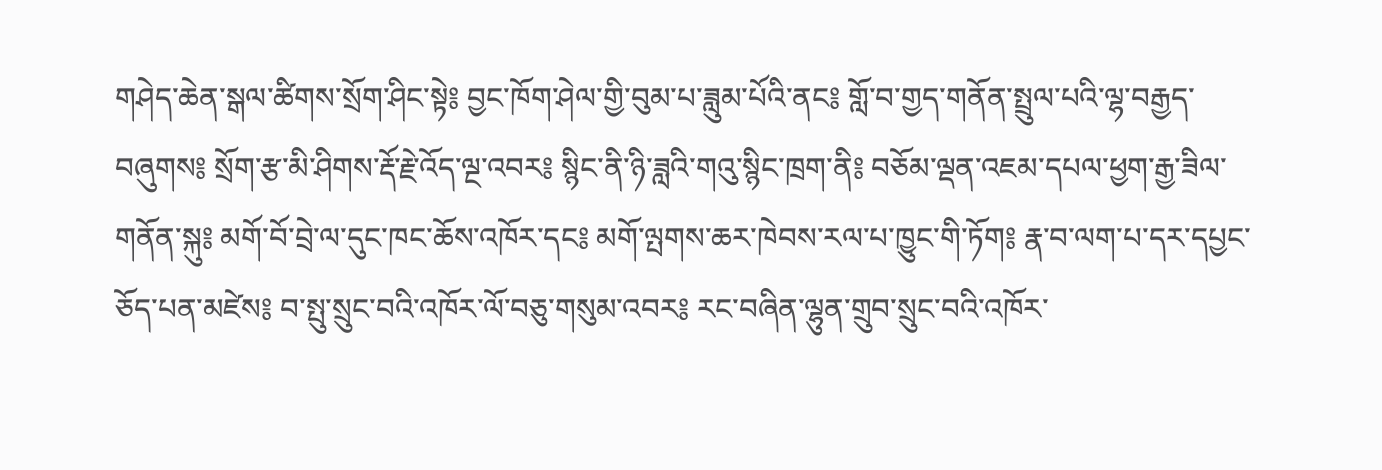གཤེད་ཆེན་སྒལ་ཚིགས་སྲོག་ཤིང་སྟེ༔ བྱང་ཁོག་ཤེལ་གྱི་བུམ་པ་ཟླུམ་པོའི་ནང༔ གློ་བ་གྱད་གནོན་སྤྲུལ་པའི་ལྷ་བརྒྱད་བཞུགས༔ སྲོག་རྩ་མི་ཤིགས་རྡོ་རྗེ་འོད་ལྔ་འབར༔ སྙིང་ནི་ཉི་ཟླའི་གའུ་སྙིང་ཁྲག་ནི༔ བཅོམ་ལྡན་འཇམ་དཔལ་ཕྱག་རྒྱ་ཟིལ་གནོན་སྐུ༔ མགོ་བོ་བྲེ་ལ་དུང་ཁང་ཆོས་འཁོར་དང༔ མགོ་ལྤགས་ཆར་ཁེབས་རལ་པ་ཁྱུང་གི་ཏོག༔ རྣ་བ་ལག་པ་དར་དཔྱང་ཅོད་པན་མཛེས༔ བ་སྤུ་སྲུང་བའི་འཁོར་ལོ་བཅུ་གསུམ་འབར༔ རང་བཞིན་ལྷུན་གྲུབ་སྲུང་བའི་འཁོར་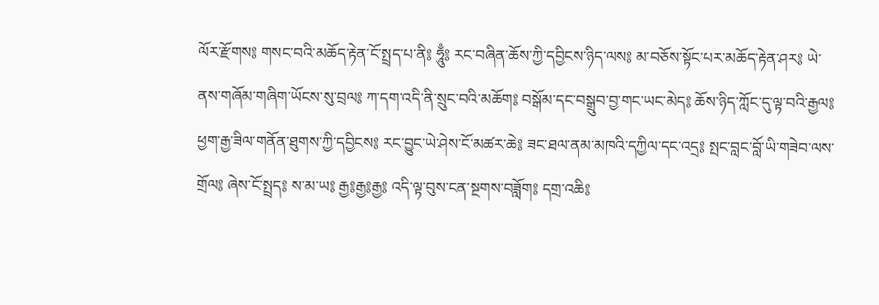ལོར་རྫོགས༔ གསང་བའི་མཆོད་རྟེན་ངོ་སྤྲད་པ་ནི༔ ཧཱུྃ༔ རང་བཞིན་ཆོས་ཀྱི་དབྱིངས་ཉིད་ལས༔ མ་བཅོས་སྟོང་པར་མཆོད་རྟེན་ཤར༔ ཡེ་ནས་གཞོམ་གཞིག་ཡོངས་སུ་བྲལ༔ ཀ་དག་འདི་ནི་སྲུང་བའི་མཆོག༔ བསྒོམ་དང་བསྒྲུབ་བྱ་གང་ཡང་མེད༔ ཆོས་ཉིད་ཀློང་དུ་ལྟ་བའི་རྒྱལ༔ ཕྱག་རྒྱ་ཟིལ་གནོན་ཐུགས་ཀྱི་དབྱིངས༔ རང་བྱུང་ཡེ་ཤེས་ངོ་མཚར་ཆེ༔ ཟང་ཐལ་ནམ་མཁའི་དཀྱིལ་དང་འདྲ༔ སྤང་བླང་བློ་ཡི་གཟེབ་ལས་གྲོལ༔ ཞེས་ངོ་སྤྲད༔ ས་མ་ཡ༔ རྒྱ༔རྒྱ༔རྒྱ༔ འདི་ལྟ་བུས་ངན་སྔགས་བཟློག༔ དགྲ་འཆི༔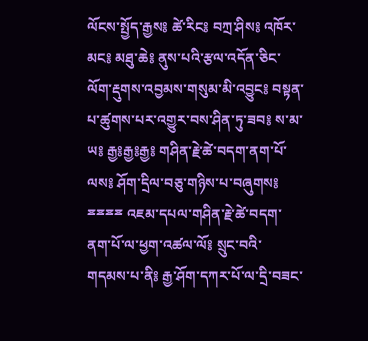ལོངས་སྤྱོད་རྒྱས༔ ཚེ་རིང༔ བཀྲ་ཤིས༔ འཁོར་མང༔ མཐུ་ཆེ༔ ནུས་པའི་རྩལ་འདོན་ཅིང་ལོག་རྡུགས་འབྱམས་གསུམ་མི་འབྱུང༔ བསྟན་པ་ཚུགས་པར་འགྱུར་བས་ཤིན་ཏུ་ཟབ༔ ས་མ་ཡ༔ རྒྱ༔རྒྱ༔རྒྱ༔ གཤིན་རྗེ་ཚེ་བདག་ནག་པོ་ལས༔ ཤོག་དྲིལ་བཅུ་གཉིས་པ་བཞུགས༔ ྈྈྈྈ འཇམ་དཔལ་གཤིན་རྗེ་ཚེ་བདག་ནག་པོ་ལ་ཕྱག་འཚལ་ལོ༔ སྲུང་བའི་གདམས་པ་ནི༔ རྒྱ་ཤོག་དཀར་པོ་ལ་དྲི་བཟང་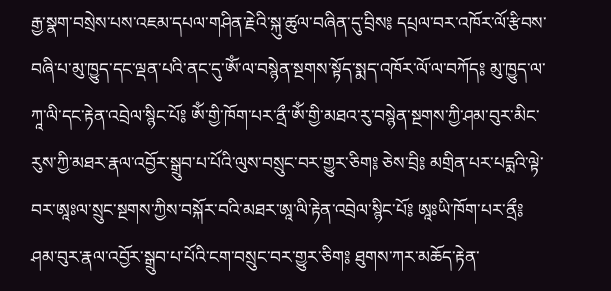རྒྱ་སྣག་བསྲེས་པས་འཇམ་དཔལ་གཤིན་རྗེའི་སྐུ་ཚུལ་བཞིན་དུ་བྲིས༔ དཔྲལ་བར་འཁོར་ལོ་རྩིབས་བཞི་པ་མུ་ཁྱུད་དང་ལྡན་པའི་ནང་དུ་ཨོཾ་ལ་བསྙེན་སྔགས་སྟོད་སྨད་འཁོར་ལོ་ལ་བཀོད༔ མུ་ཁྱུད་ལ་ཀཱ་ལི་དང་རྟེན་འབྲེལ་སྙིང་པོ༔ ཨོཾ་གྱི་ཁོག་པར་ནྲྀ་ཨོཾ་གྱི་མཐའ་རུ་བསྙེན་སྔགས་ཀྱི་ཤམ་བུར་མིང་རུས་ཀྱི་མཐར་རྣལ་འབྱོར་སྒྲུབ་པ་པོའི་ལུས་བསྲུང་བར་གྱུར་ཅིག༔ ཅེས་བྲི༔ མགྲིན་པར་པདྨའི་ལྟེ་བར་ཨཱཿལ་སྲུང་སྔགས་ཀྱིས་བསྐོར་བའི་མཐར་ཨཱ་ལི་རྟེན་འབྲེལ་སྙིང་པོ༔ ཨཱཿཡི་ཁོག་པར་ནྲྀ༔ ཤམ་བུར་རྣལ་འབྱོར་སྒྲུབ་པ་པོའི་ངག་བསྲུང་བར་གྱུར་ཅིག༔ ཐུགས་ཀར་མཆོད་རྟེན་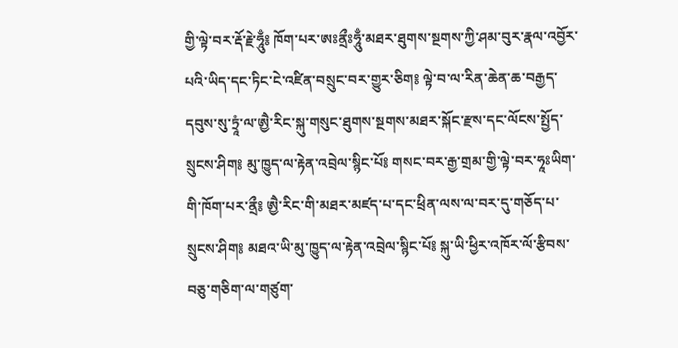གྱི་ལྟེ་བར་རྡོ་རྗེ་ཧཱུྃ༔ ཁོག་པར་ཨཿནྲྀཿཧཱུྃ་མཐར་ཐུགས་སྔགས་ཀྱི་ཤམ་བུར་རྣལ་འབྱོར་པའི་ཡིད་དང་ཏིང་ངེ་འཛིན་བསྲུང་བར་གྱུར་ཅིག༔ ལྟེ་བ་ལ་རིན་ཆེན་ཆ་བརྒྱད་དབུས་སུ་ཏྲཱཾ་ལ་ཨྱཻ་རིང་སྐུ་གསུང་ཐུགས་སྔགས་མཐར་སྐོང་རྫས་དང་ལོངས་སྤྱོད་སྲུངས་ཤིག༔ མུ་ཁྱུད་ལ་རྟེན་འབྲེལ་སྙིང་པོ༔ གསང་བར་རྒྱ་གྲམ་གྱི་ལྟེ་བར་ཧཱཿཡིག་གི་ཁོག་པར་ནྲྀ༔ ཨྱཻ་རིང་གི་མཐར་མཛད་པ་དང་ཕྲིན་ལས་ལ་བར་དུ་གཅོད་པ་སྲུངས་ཤིག༔ མཐའ་ཡི་མུ་ཁྱུད་ལ་རྟེན་འབྲེལ་སྙིང་པོ༔ སྐུ་ཡི་ཕྱིར་འཁོར་ལོ་རྩིབས་བཅུ་གཅིག་ལ་གཙུག་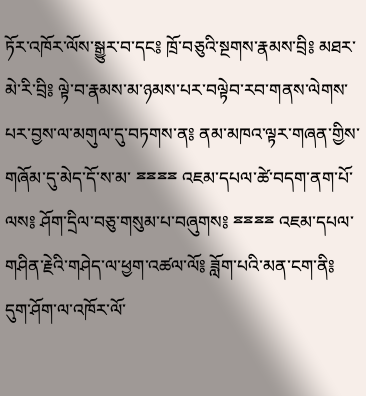ཏོར་འཁོར་ལོས་སྒྱུར་བ་དང༔ ཁྲོ་བཅུའི་སྔགས་རྣམས་བྲི༔ མཐར་མེ་རི་བྲི༔ ལྟེ་བ་རྣམས་མ་ཉམས་པར་བལྟེབ་རབ་གནས་ལེགས་པར་བྱས་ལ་མགུལ་དུ་བཏགས་ན༔ ནམ་མཁའ་ལྟར་གཞན་གྱིས་གཞོམ་དུ་མེད་དོ་ས་མ་ ྈྈྈྈ འཇམ་དཔལ་ཚེ་བདག་ནག་པོ་ལས༔ ཤོག་དྲིལ་བཅུ་གསུམ་པ་བཞུགས༔ ྈྈྈྈ འཇམ་དཔལ་གཤིན་རྗེའི་གཤེད་ལ་ཕྱག་འཚལ་ལོ༔ ཟློག་པའི་མན་ངག་ནི༔ དུག་ཤོག་ལ་འཁོར་ལོ་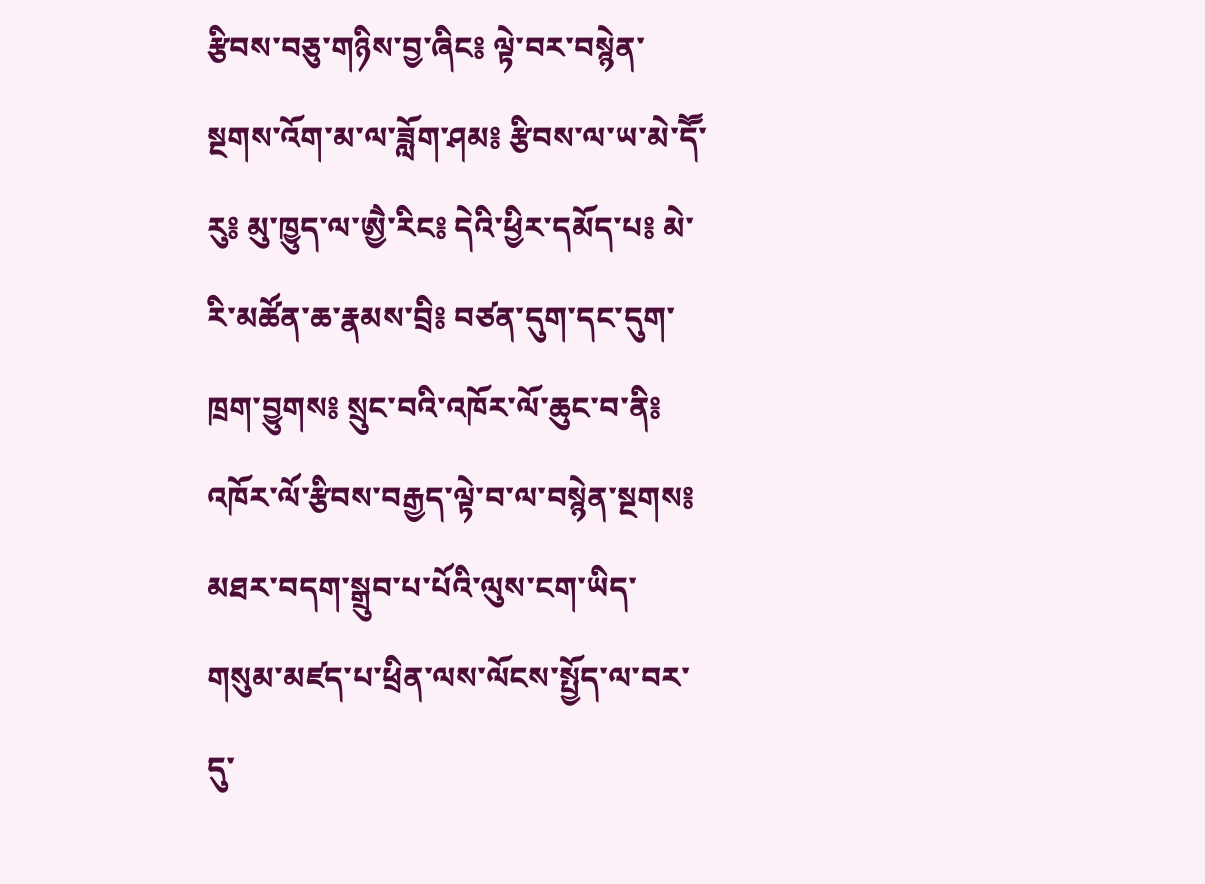རྩིབས་བཅུ་གཉིས་བྱ་ཞིང༔ ལྟེ་བར་བསྙེན་སྔགས་འོག་མ་ལ་ཟློག་ཤམ༔ རྩིབས་ལ་ཡ་མེ་དཽ་རུ༔ མུ་ཁྱུད་ལ་ཨྱཻ་རིང༔ དེའི་ཕྱིར་དམོད་པ༔ མེ་རི་མཚོན་ཆ་རྣམས་བྲི༔ བཙན་དུག་དང་དུག་ཁྲག་བྱུགས༔ སྲུང་བའི་འཁོར་ལོ་ཆུང་བ་ནི༔ འཁོར་ལོ་རྩིབས་བརྒྱད་ལྟེ་བ་ལ་བསྙེན་སྔགས༔ མཐར་བདག་སྒྲུབ་པ་པོའི་ལུས་ངག་ཡིད་གསུམ་མཛད་པ་ཕྲིན་ལས་ལོངས་སྤྱོད་ལ་བར་དུ་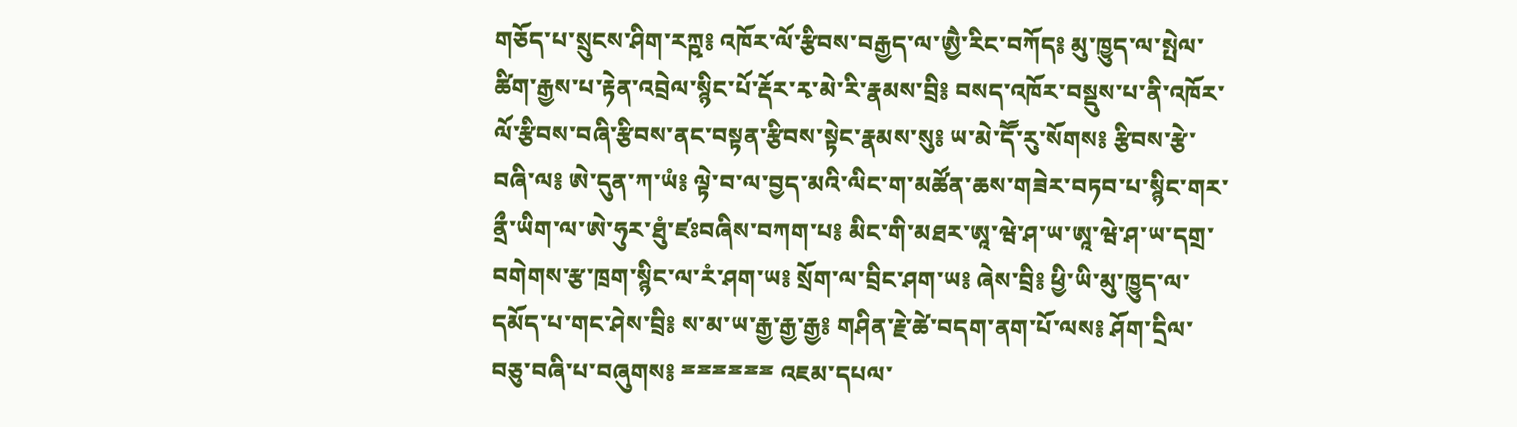གཅོད་པ་སྲུངས་ཤིག་རཀྵ༔ འཁོར་ལོ་རྩིབས་བརྒྱད་ལ་ཨྱཻ་རིང་བཀོད༔ མུ་ཁྱུད་ལ་སྤེལ་ཚིག་རྒྱས་པ་རྟེན་འབྲེལ་སྙིང་པོ་རྡོར་རྭ་མེ་རི་རྣམས་བྲི༔ བསད་འཁོར་བསྡུས་པ་ནི་འཁོར་ལོ་རྩིབས་བཞི་རྩིབས་ནང་བསྟན་རྩིབས་སྟེང་རྣམས་སུ༔ ཡ་མེ་དཽ་རུ་སོགས༔ རྩིབས་རྩེ་བཞི་ལ༔ ཨེ་དུན་ཀ་ཡཾ༔ ལྟེ་བ་ལ་བྱད་མའི་ལིང་ག་མཚོན་ཆས་གཟེར་བཏབ་པ་སྙིང་གར་ནྲྀ་ཡིག་ལ་ཨེ་ཧུར་ཐུཾ་ཛཿབཞིས་བཀག་པ༔ མིང་གི་མཐར་ཨཱ་ཝེ་ཤ་ཡ་ཨཱ་ཝེ་ཤ་ཡ་དགྲ་བགེགས་རྩ་ཁྲག་སྙིང་ལ་རཾ་ཤག་ཡ༔ སྲོག་ལ་བྲིང་ཤག་ཡ༔ ཞེས་བྲི༔ ཕྱི་ཡི་མུ་ཁྱུད་ལ་དམོད་པ་གང་ཤེས་བྲི༔ ས་མ་ཡ་རྒྱ་རྒྱ་རྒྱ༔ གཤིན་རྗེ་ཚེ་བདག་ནག་པོ་ལས༔ ཤོག་དྲིལ་བཅུ་བཞི་པ་བཞུགས༔ ྈྈྈྈྈྈ འཇམ་དཔལ་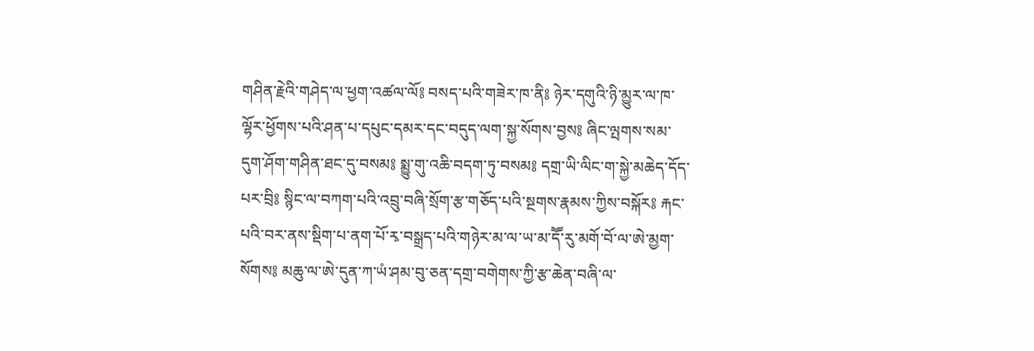གཤིན་རྗེའི་གཤེད་ལ་ཕྱག་འཚལ་ལོ༔ བསད་པའི་གཟེར་ཁ་ནི༔ ཉེར་དགུའི་ཉི་མྱུར་ལ་ཁ་ལྷོར་ཕྱོགས་པའི་ཤན་པ་དཔུང་དམར་དང་བདུད་ལག་སྐྱ་སོགས་བྱས༔ ཞིང་ལྤགས་སམ་དུག་ཤོག་གཤིན་ཐང་དུ་བསམ༔ སྨྱུ་གུ་འཆི་བདག་ཏུ་བསམ༔ དགྲ་ཡི་ལིང་ག་སྐྱེ་མཆེད་དོད་པར་བྲི༔ སྙིང་ལ་བཀག་པའི་འབྲུ་བཞི་སྲོག་རྩ་གཅོད་པའི་སྔགས་རྣམས་ཀྱིས་བསྐོར༔ རྐང་པའི་བར་ནས་སྡིག་པ་ནག་པོ་རྭ་བསྒྲད་པའི་གཉེར་མ་ལ་ཡ་མ་དཽ་རུ་མགོ་བོ་ལ་ཨེ་མྱག་སོགས༔ མཆུ་ལ་ཨེ་དུན་ཀ་ཡཾ་ཤམ་བུ་ཅན་དགྲ་བགེགས་ཀྱི་རྩ་ཆེན་བཞི་ལ་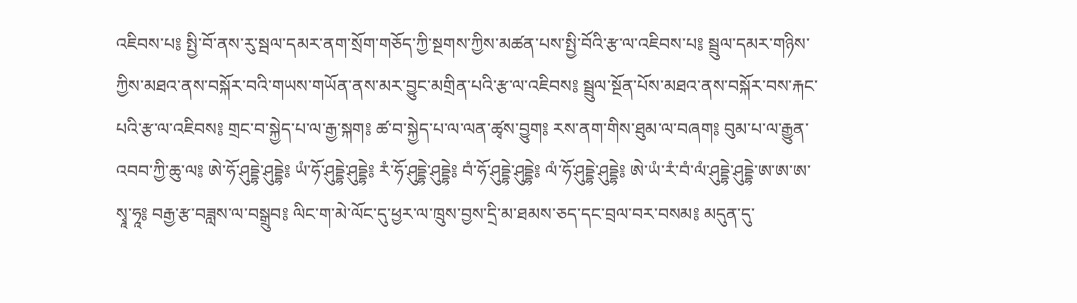འཇིབས་པ༔ སྤྱི་བོ་ནས་རུ་སྦལ་དམར་ནག་སྲོག་གཅོད་ཀྱི་སྔགས་ཀྱིས་མཚན་པས་སྤྱི་བོའི་རྩ་ལ་འཇིབས་པ༔ སྦྲུལ་དམར་གཉིས་ཀྱིས་མཐའ་ནས་བསྐོར་བའི་གཡས་གཡོན་ནས་མར་བྱུང་མགྲིན་པའི་རྩ་ལ་འཇིབས༔ སྦྲུལ་སྔོན་པོས་མཐའ་ནས་བསྐོར་བས་རྐང་པའི་རྩ་ལ་འཇིབས༔ གྲང་བ་སྐྱེད་པ་ལ་རྒྱ་སྐག༔ ཚ་བ་སྐྱེད་པ་ལ་ལན་ཚྭས་བྱུག༔ རས་ནག་གིས་ཐུམ་ལ་བཞག༔ བུམ་པ་ལ་རྒྱུན་འབབ་ཀྱི་ཆུ་ལ༔ ཨེ་ཧོ་ཤུདྡྷེ་ཤུདྡྷེ༔ ཡཾ་ཧོ་ཤུདྡྷེ་ཤུདྡྷེ༔ རཾ་ཧོ་ཤུདྡྷེ་ཤུདྡྷེ༔ བཾ་ཧོ་ཤུདྡྷེ་ཤུདྡྷེ༔ ལཾ་ཧོ་ཤུདྡྷེ་ཤུདྡྷེ༔ ཨེ་ཡཾ་རཾ་བཾ་ལཾ་ཤུདྡྷེ་ཤུདྡྷེ་ཨ་ཨ་ཨ་སྭཱ་ཧཱ༔ བརྒྱ་རྩ་བཟླས་ལ་བསྒྲུབ༔ ལིང་ག་མེ་ལོང་དུ་ཕྱར་ལ་ཁྲུས་བྱས་དྲི་མ་ཐམས་ཅད་དང་བྲལ་བར་བསམ༔ མདུན་དུ་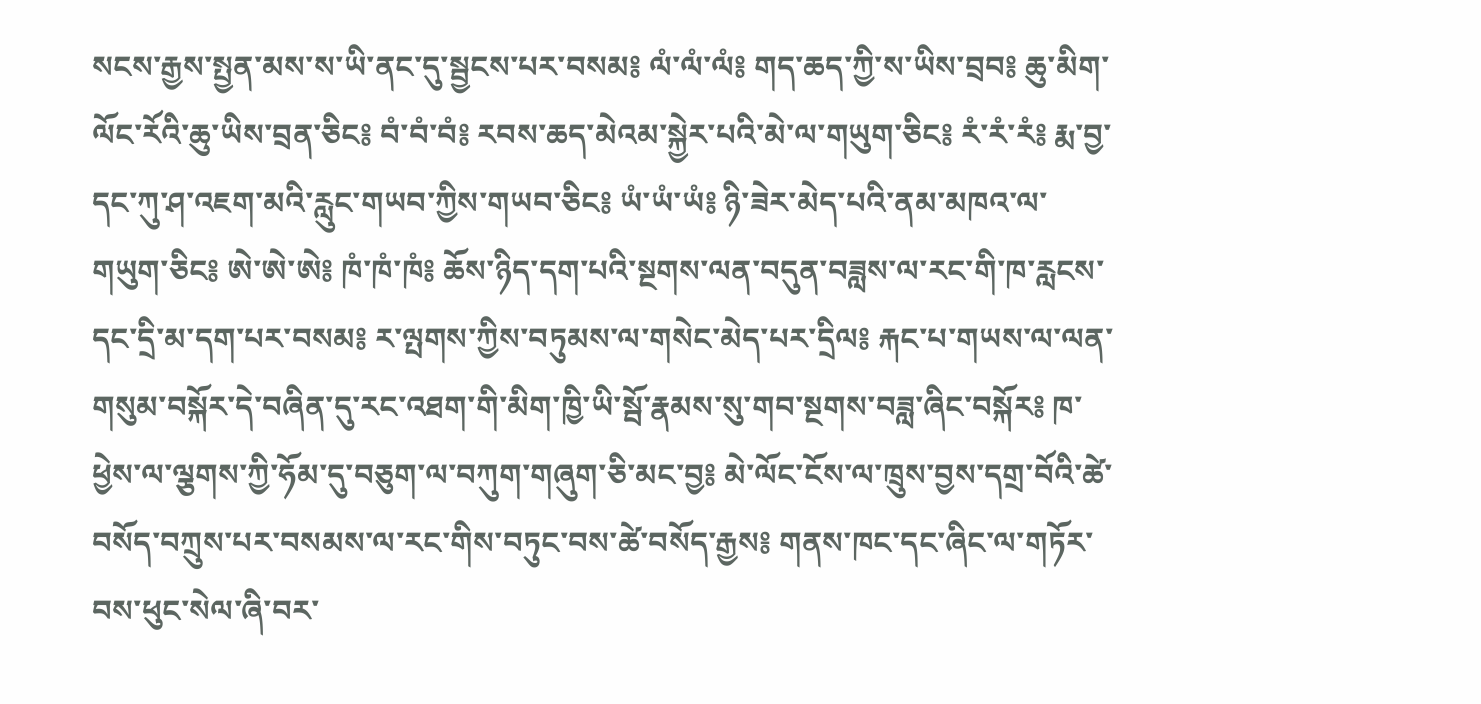སངས་རྒྱས་སྤྱན་མས་ས་ཡི་ནང་དུ་སྦྱངས་པར་བསམ༔ ལཾ་ལཾ་ལཾ༔ གད་ཆད་ཀྱི་ས་ཡིས་བྲབ༔ ཆུ་མིག་ལོང་རོའི་ཆུ་ཡིས་བྲན་ཅིང༔ བཾ་བཾ་བཾ༔ རབས་ཆད་མེའམ་སྐྱེར་པའི་མེ་ལ་གཡུག་ཅིང༔ རཾ་རཾ་རཾ༔ རྨ་བྱ་དང་ཀུ་ཤ་འཇག་མའི་རླུང་གཡབ་ཀྱིས་གཡབ་ཅིང༔ ཡཾ་ཡཾ་ཡཾ༔ ཉི་ཟེར་མེད་པའི་ནམ་མཁའ་ལ་གཡུག་ཅིང༔ ཨེ་ཨེ་ཨེ༔ ཁཾ་ཁཾ་ཁཾ༔ ཆོས་ཉིད་དག་པའི་སྔགས་ལན་བདུན་བཟླས་ལ་རང་གི་ཁ་རླངས་དང་དྲི་མ་དག་པར་བསམ༔ ར་ལྤགས་ཀྱིས་བཏུམས་ལ་གསེང་མེད་པར་དྲིལ༔ རྐང་པ་གཡས་ལ་ལན་གསུམ་བསྐོར་དེ་བཞིན་དུ་རང་འཐག་གི་མིག་ཁྱི་ཡི་སྦོ་རྣམས་སུ་གབ་སྔགས་བཟླ་ཞིང་བསྐོར༔ ཁ་ཕྱེས་ལ་ལྕགས་ཀྱི་ཧོམ་དུ་བཅུག་ལ་བཀུག་གཞུག་ཅི་མང་བྱ༔ མེ་ལོང་ངོས་ལ་ཁྲུས་བྱས་དགྲ་བོའི་ཚེ་བསོད་བཀྲུས་པར་བསམས་ལ་རང་གིས་བཏུང་བས་ཚེ་བསོད་རྒྱས༔ གནས་ཁང་དང་ཞིང་ལ་གཏོར་བས་ཕུང་སེལ་ཞི་བར་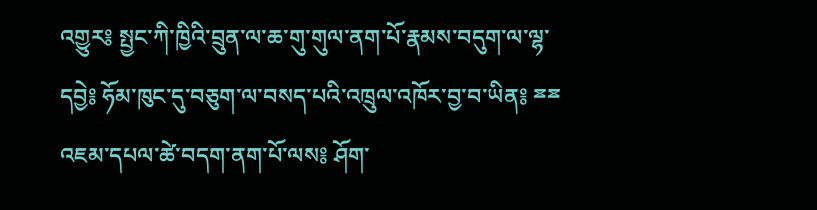འགྱུར༔ སྤྱང་ཀི་ཁྱིའི་བྲུན་ལ་ཆ་གུ་གུལ་ནག་པོ་རྣམས་བདུག་ལ་ལྷ་དབྱེ༔ ཧོམ་ཁུང་དུ་བཅུག་ལ་བསད་པའི་འཁྲུལ་འཁོར་བྱ་བ་ཡིན༔ ྈྈ འཇམ་དཔལ་ཚེ་བདག་ནག་པོ་ལས༔ ཤོག་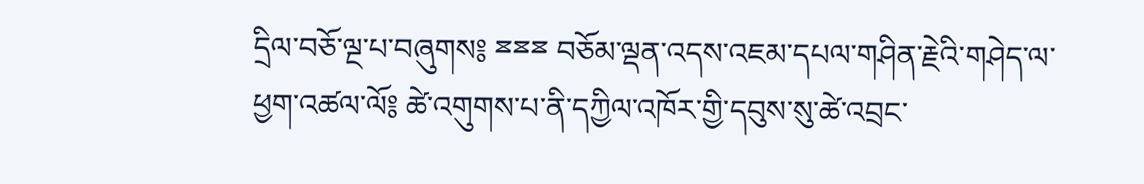དྲིལ་བཅོ་ལྔ་པ་བཞུགས༔ ྈྈྈ བཅོམ་ལྡན་འདས་འཇམ་དཔལ་གཤིན་རྗེའི་གཤེད་ལ་ཕྱག་འཚལ་ལོ༔ ཚེ་འགུགས་པ་ནི་དཀྱིལ་འཁོར་གྱི་དབུས་སུ་ཚེ་འབྲང་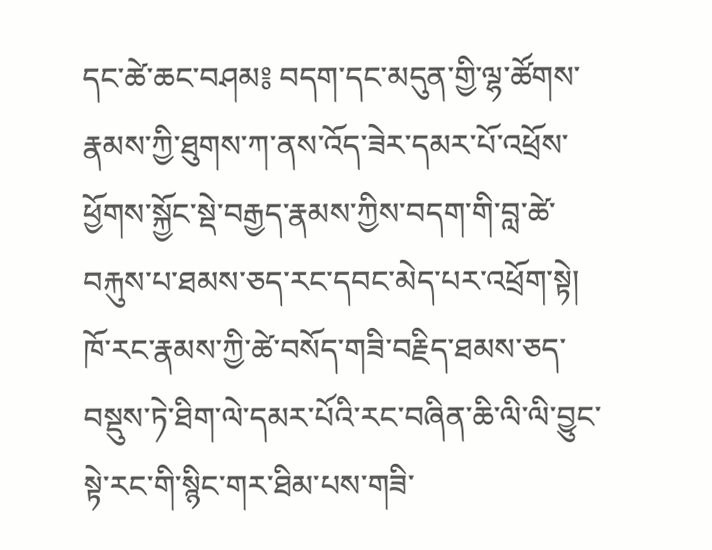དང་ཚེ་ཆང་བཤམ༔ བདག་དང་མདུན་གྱི་ལྷ་ཚོགས་རྣམས་ཀྱི་ཐུགས་ཀ་ནས་འོད་ཟེར་དམར་པོ་འཕྲོས་ཕྱོགས་སྐྱོང་སྡེ་བརྒྱད་རྣམས་ཀྱིས་བདག་གི་བླ་ཚེ་བརྐུས་པ་ཐམས་ཅད་རང་དབང་མེད་པར་འཕྲོག་སྟེ། ཁོ་རང་རྣམས་ཀྱི་ཚེ་བསོད་གཟི་བརྗིད་ཐམས་ཅད་བསྡུས་ཏེ་ཐིག་ལེ་དམར་པོའི་རང་བཞིན་ཆི་ལི་ལི་བྱུང་སྟེ་རང་གི་སྙིང་གར་ཐིམ་པས་གཟི་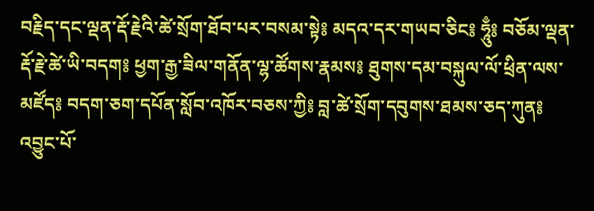བརྗིད་དང་ལྡན་རྡོ་རྗེའི་ཚེ་སྲོག་ཐོབ་པར་བསམ་སྟེ༔ མདའ་དར་གཡབ་ཅིང༔ ཧཱུྃ༔ བཅོམ་ལྡན་རྡོ་རྗེ་ཚེ་ཡི་བདག༔ ཕྱག་རྒྱ་ཟིལ་གནོན་ལྷ་ཚོགས་རྣམས༔ ཐུགས་དམ་བསྐུལ་ལོ་ཕྲིན་ལས་མཛོད༔ བདག་ཅག་དཔོན་སློབ་འཁོར་བཅས་ཀྱི༔ བླ་ཚེ་སྲོག་དབུགས་ཐམས་ཅད་ཀུན༔ འབྱུང་པོ་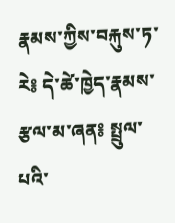རྣམས་ཀྱིས་བརྐུས་ཏ་རེ༔ དེ་ཚེ་ཁྱེད་རྣམས་རྩལ་མ་ཞན༔ སྤྲུལ་པའི་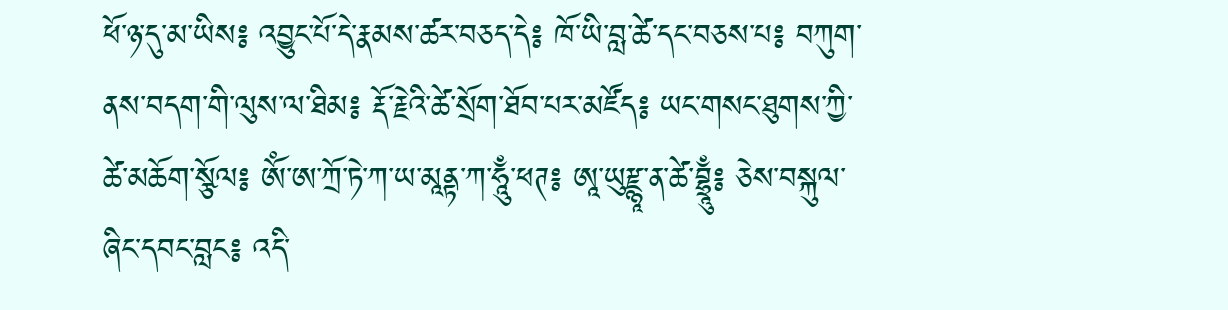ཕོ་ཉ་དུ་མ་ཡིས༔ འབྱུང་པོ་དེ་རྣམས་ཚར་བཅད་དེ༔ ཁོ་ཡི་བླ་ཚེ་དང་བཅས་པ༔ བཀུག་ནས་བདག་གི་ལུས་ལ་ཐིམ༔ རྡོ་རྗེའི་ཚེ་སྲོག་ཐོབ་པར་མཛོད༔ ཡང་གསང་ཐུགས་ཀྱི་ཚེ་མཆོག་སྩོལ༔ ཨོཾ་ཨ་ཀྲོ་ཏེ་ཀ་ཡ་མཱནྟ་ཀ་ཧཱུྃ་ཕཊ༔ ཨཱ་ཡུརྫྙཱ་ན་ཚེ་བྷྲཱུྃ༔ ཅེས་བསྐུལ་ཞིང་དབང་བླང༔ འདི་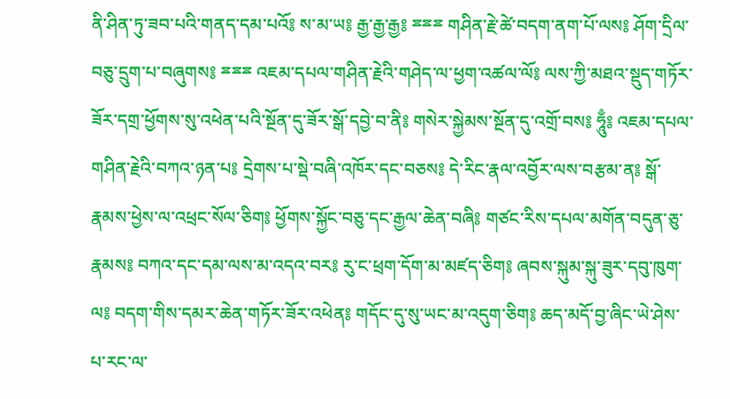ནི་ཤིན་ཏུ་ཟབ་པའི་གནད་དམ་པའོ༔ ས་མ་ཡ༔ རྒྱ་རྒྱ་རྒྱ༔ ྈྈྈ གཤིན་རྗེ་ཚེ་བདག་ནག་པོ་ལས༔ ཤོག་དྲིལ་བཅུ་དྲུག་པ་བཞུགས༔ ྈྈྈ འཇམ་དཔལ་གཤིན་རྗེའི་གཤེད་ལ་ཕྱག་འཚལ་ལོ༔ ལས་ཀྱི་མཐའ་སྡུད་གཏོར་ཟོར་དགྲ་ཕྱོགས་སུ་འཕེན་པའི་སྔོན་དུ་ཟོར་སྒོ་དབྱེ་བ་ནི༔ གསེར་སྐྱེམས་སྔོན་དུ་འགྲོ་བས༔ ཧཱུྃ༔ འཇམ་དཔལ་གཤིན་རྗེའི་བཀའ་ཉན་པ༔ དྲེགས་པ་སྡེ་བཞི་འཁོར་དང་བཅས༔ དེ་རིང་རྣལ་འབྱོར་ལས་བརྩམ་ན༔ སྒོ་རྣམས་ཕྱེས་ལ་འཕྲང་སོལ་ཅིག༔ ཕྱོགས་སྐྱོང་བཅུ་དང་རྒྱལ་ཆེན་བཞི༔ གཙང་རིས་དཔལ་མགོན་བདུན་ཅུ་རྣམས༔ བཀའ་དང་དམ་ལས་མ་འདའ་བར༔ རུ་ང་ཕྲག་དོག་མ་མཛད་ཅིག༔ ཞབས་སྐུམ་སྐུ་ཟུར་དབུ་ཁུག་ལ༔ བདག་གིས་དམར་ཆེན་གཏོར་ཟོར་འཕེན༔ གདོང་དུ་སུ་ཡང་མ་འདུག་ཅིག༔ ཆད་མདོ་བྱ་ཞིང་ཡེ་ཤེས་པ་རང་ལ་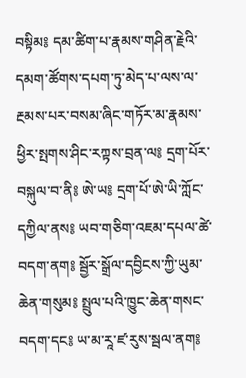བསྟིམ༔ དམ་ཚིག་པ་རྣམས་གཤིན་རྗེའི་དམག་ཚོགས་དཔག་ཏུ་མེད་པ་ལས་ལ་རྔམས་པར་བསམ་ཞིང་གཏོར་མ་རྣམས་ཕྱིར་སྤགས་ཤིང་རཀྟས་བྲན་ལ༔ དྲག་པོར་བསྐུལ་བ་ནི༔ ཨེ་ཡ༔ དྲག་པོ་ཨེ་ཡི་ཀློང་དཀྱིལ་ནས༔ ཡབ་གཅིག་འཇམ་དཔལ་ཚེ་བདག་ནག༔ སྦྱོར་སྒྲོལ་དབྱིངས་ཀྱི་ཡུམ་ཆེན་གསུམ༔ སྤྲུལ་པའི་ཁྱུང་ཆེན་གསང་བདག་དང༔ ཡ་མ་རཱ་ཛ་རུས་སྦལ་ནག༔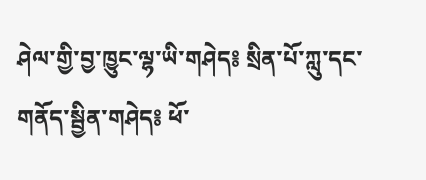ཤེལ་གྱི་བྱ་ཁྱུང་ལྷ་ཡི་གཤེད༔ སྲིན་པོ་ཀླུ་དང་གནོད་སྦྱིན་གཤེད༔ ཕོ་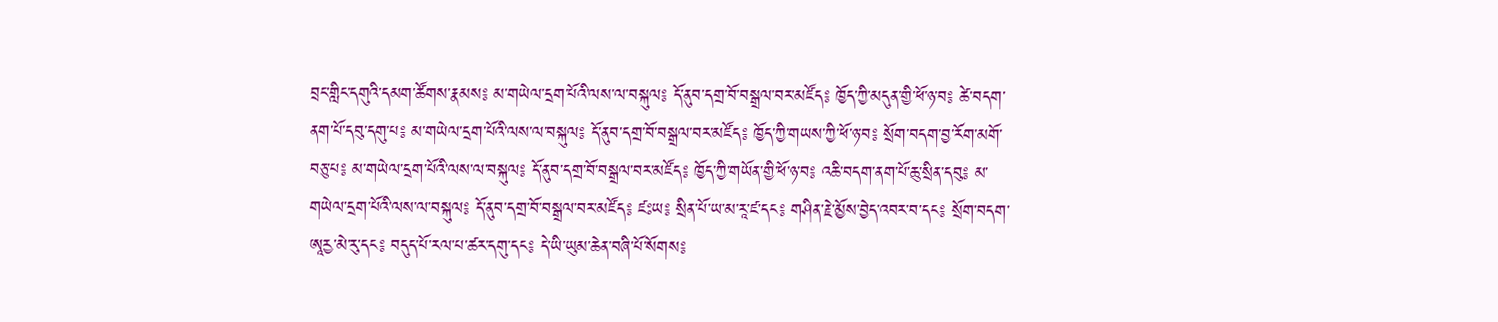བྲང་གླིང་དགུའི་དམག་ཚོགས་རྣམས༔ མ་གཡེལ་དྲག་པོའི་ལས་ལ་བསྐུལ༔ དོ་ནུབ་དགྲ་བོ་བསྒྲལ་བར་མཛོད༔ ཁྱོད་ཀྱི་མདུན་གྱི་ཕོ་ཉ་བ༔ ཚེ་བདག་ནག་པོ་དབུ་དགུ་པ༔ མ་གཡེལ་དྲག་པོའི་ལས་ལ་བསྐུལ༔ དོ་ནུབ་དགྲ་བོ་བསྒྲལ་བར་མཛོད༔ ཁྱོད་ཀྱི་གཡས་ཀྱི་ཕོ་ཉ་བ༔ སྲོག་བདག་བྱ་རོག་མགོ་བཅུ་པ༔ མ་གཡེལ་དྲག་པོའི་ལས་ལ་བསྐུལ༔ དོ་ནུབ་དགྲ་བོ་བསྒྲལ་བར་མཛོད༔ ཁྱོད་ཀྱི་གཡོན་གྱི་ཕོ་ཉ་བ༔ འཆི་བདག་ནག་པོ་ཆུ་སྲིན་དབུ༔ མ་གཡེལ་དྲག་པོའི་ལས་ལ་བསྐུལ༔ དོ་ནུབ་དགྲ་བོ་བསྒྲལ་བར་མཛོད༔ ཛཿཡ༔ སྲིན་པོ་ཡ་མ་རཱ་ཛ་དང༔ གཤིན་རྗེ་མྱོས་བྱེད་འབར་བ་དང༔ སྲོག་བདག་ཨཱརྱ་མེ་རུ་དང༔ བདུད་པོ་རལ་པ་ཚར་དགུ་དང༔ དེ་ཡི་ཡུམ་ཆེན་བཞི་པོ་སོགས༔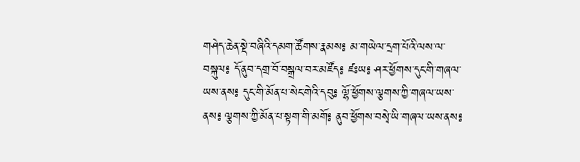གཤེད་ཆེན་སྡེ་བཞིའི་དམག་ཚོགས་རྣམས༔ མ་གཡེལ་དྲག་པོའི་ལས་ལ་བསྐུལ༔ དོ་ནུབ་དགྲ་བོ་བསྒྲལ་བར་མཛོད༔ ཛཿཡ༔ ཤར་ཕྱོགས་དུང་གི་གཞལ་ཡས་ནས༔ དུང་གི་མོན་པ་སེང་གེའི་དབུ༔ ལྷོ་ཕྱོགས་ལྕགས་ཀྱི་གཞལ་ཡས་ནས༔ ལྕགས་ཀྱི་མོན་པ་སྟག་གི་མགོ༔ ནུབ་ཕྱོགས་བསྭེ་ཡི་གཞལ་ཡས་ནས༔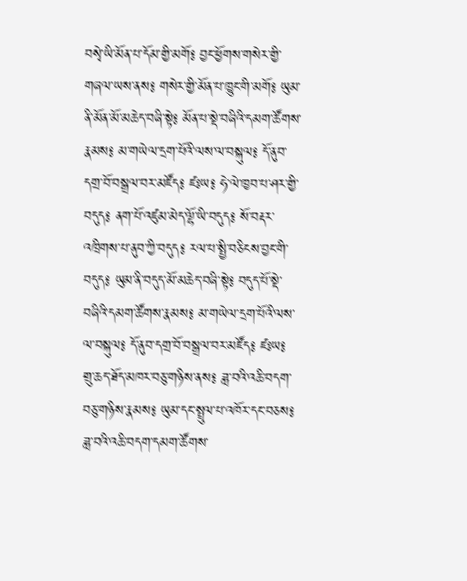བསྭེ་ཡི་མོན་པ་དོམ་གྱི་མགོ༔ བྱང་ཕྱོགས་གསེར་གྱི་གཞལ་ཡས་ནས༔ གསེར་གྱི་མོན་པ་ཁྱུང་གི་མགོ༔ ཡུམ་ནི་མོན་མོ་མཆེད་བཞི་སྟེ༔ མོན་པ་སྡེ་བཞིའི་དམག་ཚོགས་རྣམས༔ མ་གཡེལ་དྲག་པོའི་ལས་ལ་བསྐུལ༔ དོ་ནུབ་དགྲ་བོ་བསྒྲལ་བར་མཛོད༔ ཛཿཡ༔ ཧེ་ལེ་ཁྱབ་པ་ཤར་གྱི་བདུད༔ ནག་པོ་འཛུམ་མེད་ལྷོ་ཡི་བདུད༔ སོ་བརྡར་འཁྲིགས་པ་ནུབ་ཀྱི་བདུད༔ རལ་པ་སྤྱི་བཅིངས་བྱང་གི་བདུད༔ ཡུམ་ནི་བདུད་མོ་མཆེད་བཞི་སྟེ༔ བདུད་པོ་སྡེ་བཞིའི་དམག་ཚོགས་རྣམས༔ མ་གཡེལ་དྲག་པོའི་ལས་ལ་བསྐུལ༔ དོ་ནུབ་དགྲ་བོ་བསྒྲལ་བར་མཛོད༔ ཛཿཡ༔ གྲུ་ཆད་ཐོད་མཁར་བཅུ་གཉིས་ནས༔ ཟླ་བའི་འཆི་བདག་བཅུ་གཉིས་རྣམས༔ ཡུམ་དང་སྤྲུལ་པ་འཁོར་དང་བཅས༔ ཟླ་བའི་འཆི་བདག་དམག་ཚོགས་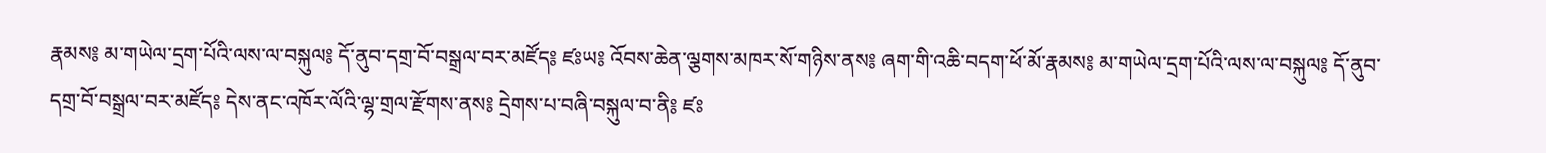རྣམས༔ མ་གཡེལ་དྲག་པོའི་ལས་ལ་བསྐུལ༔ དོ་ནུབ་དགྲ་བོ་བསྒྲལ་བར་མཛོད༔ ཛཿཡ༔ འོབས་ཆེན་ལྕགས་མཁར་སོ་གཉིས་ནས༔ ཞག་གི་འཆི་བདག་ཕོ་མོ་རྣམས༔ མ་གཡེལ་དྲག་པོའི་ལས་ལ་བསྐུལ༔ དོ་ནུབ་དགྲ་བོ་བསྒྲལ་བར་མཛོད༔ དེས་ནང་འཁོར་ལོའི་ལྷ་གྲལ་རྫོགས་ནས༔ དྲེགས་པ་བཞི་བསྐུལ་བ་ནི༔ ཛཿ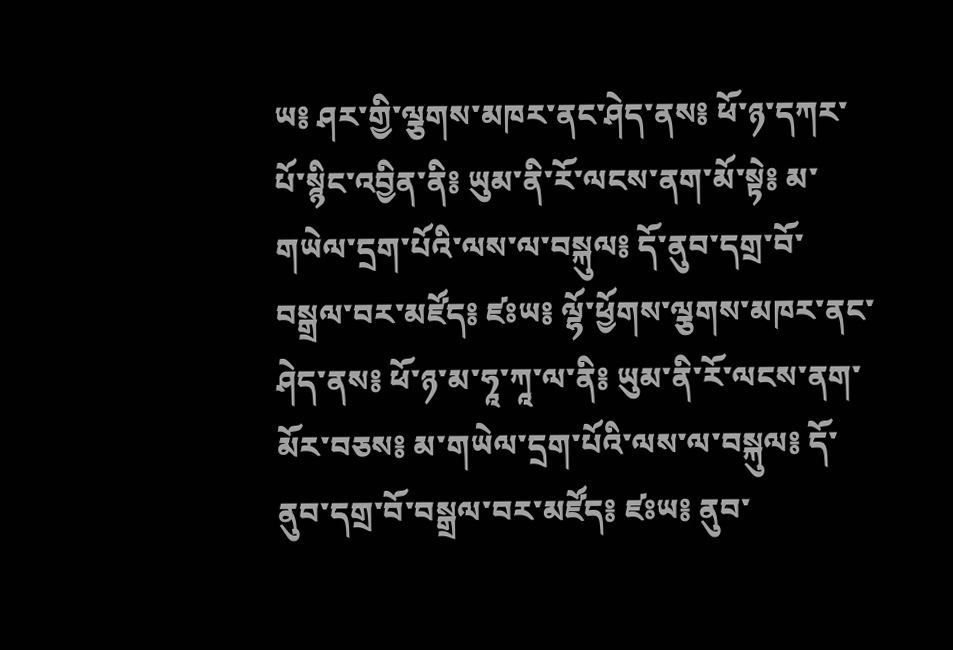ཡ༔ ཤར་གྱི་ལྕགས་མཁར་ནང་ཤེད་ནས༔ ཕོ་ཉ་དཀར་པོ་སྙིང་འབྱིན་ནི༔ ཡུམ་ནི་རོ་ལངས་ནག་མོ་སྟེ༔ མ་གཡེལ་དྲག་པོའི་ལས་ལ་བསྐུལ༔ དོ་ནུབ་དགྲ་བོ་བསྒྲལ་བར་མཛོད༔ ཛཿཡ༔ ལྷོ་ཕྱོགས་ལྕགས་མཁར་ནང་ཤེད་ནས༔ ཕོ་ཉ་མ་ཧཱ་ཀཱ་ལ་ནི༔ ཡུམ་ནི་རོ་ལངས་ནག་མོར་བཅས༔ མ་གཡེལ་དྲག་པོའི་ལས་ལ་བསྐུལ༔ དོ་ནུབ་དགྲ་བོ་བསྒྲལ་བར་མཛོད༔ ཛཿཡ༔ ནུབ་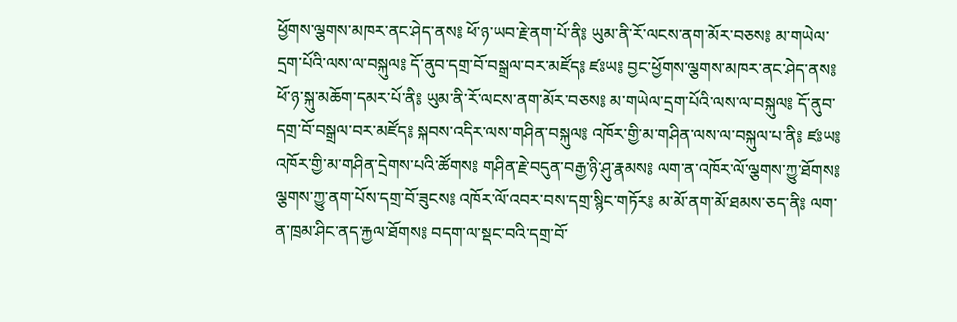ཕྱོགས་ལྕགས་མཁར་ནང་ཤེད་ནས༔ ཕོ་ཉ་ཡབ་རྗེ་ནག་པོ་ནི༔ ཡུམ་ནི་རོ་ལངས་ནག་མོར་བཅས༔ མ་གཡེལ་དྲག་པོའི་ལས་ལ་བསྐུལ༔ དོ་ནུབ་དགྲ་བོ་བསྒྲལ་བར་མཛོད༔ ཛཿཡ༔ བྱང་ཕྱོགས་ལྕགས་མཁར་ནང་ཤེད་ནས༔ ཕོ་ཉ་སྐུ་མཆོག་དམར་པོ་ནི༔ ཡུམ་ནི་རོ་ལངས་ནག་མོར་བཅས༔ མ་གཡེལ་དྲག་པོའི་ལས་ལ་བསྐུལ༔ དོ་ནུབ་དགྲ་བོ་བསྒྲལ་བར་མཛོད༔ སྐབས་འདིར་ལས་གཤིན་བསྐུལ༔ འཁོར་གྱི་མ་གཤིན་ལས་ལ་བསྐུལ་པ་ནི༔ ཛཿཡ༔ འཁོར་གྱི་མ་གཤིན་དྲེགས་པའི་ཚོགས༔ གཤིན་རྗེ་བདུན་བརྒྱ་ཉི་ཤུ་རྣམས༔ ལག་ན་འཁོར་ལོ་ལྕགས་ཀྱུ་ཐོགས༔ ལྕགས་ཀྱུ་ནག་པོས་དགྲ་བོ་ཟུངས༔ འཁོར་ལོ་འབར་བས་དགྲ་སྙིང་གཏོར༔ མ་མོ་ནག་མོ་ཐམས་ཅད་ནི༔ ལག་ན་ཁྲམ་ཤིང་ནད་རྐྱལ་ཐོགས༔ བདག་ལ་སྡང་བའི་དགྲ་བོ་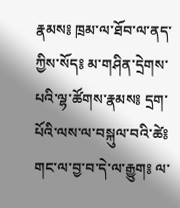རྣམས༔ ཁྲམ་ལ་ཐོབ་ལ་ནད་ཀྱིས་སོད༔ མ་གཤིན་དྲེགས་པའི་ལྷ་ཚོགས་རྣམས༔ དྲག་པོའི་ལས་ལ་བསྐུལ་བའི་ཚེ༔ གང་ལ་བྱ་བ་དེ་ལ་རྒྱུག༔ ལ་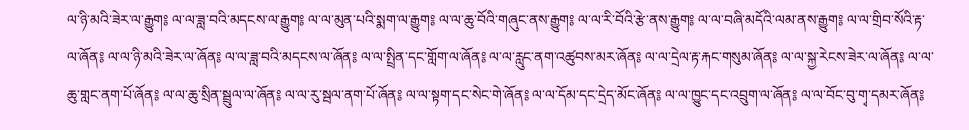ལ་ཉི་མའི་ཟེར་ལ་རྒྱུག༔ ལ་ལ་ཟླ་བའི་མདངས་ལ་རྒྱུག༔ ལ་ལ་མུན་པའི་སྨག་ལ་རྒྱུག༔ ལ་ལ་ཆུ་བོའི་གཞུང་ནས་རྒྱུག༔ ལ་ལ་རི་བོའི་རྩེ་ནས་རྒྱུག༔ ལ་ལ་བཞི་མདོའི་ལམ་ནས་རྒྱུག༔ ལ་ལ་གྲིབ་སོའི་རྟ་ལ་ཞོན༔ ལ་ལ་ཉི་མའི་ཟེར་ལ་ཞོན༔ ལ་ལ་ཟླ་བའི་མདངས་ལ་ཞོན༔ ལ་ལ་སྤྲིན་དང་གློག་ལ་ཞོན༔ ལ་ལ་རླུང་ནག་འཚུབས་མར་ཞོན༔ ལ་ལ་དྲེལ་རྟ་རྐང་གསུམ་ཞོན༔ ལ་ལ་སྐྱ་རེངས་ཟེར་ལ་ཞོན༔ ལ་ལ་ཆུ་གླང་ནག་པོ་ཞོན༔ ལ་ལ་ཆུ་སྲིན་སྦྲུལ་ལ་ཞོན༔ ལ་ལ་རུ་སྦལ་ནག་པོ་ཞོན༔ ལ་ལ་སྟག་དང་སེང་གེ་ཞོན༔ ལ་ལ་དོམ་དང་དྲེད་མོང་ཞོན༔ ལ་ལ་ཁྱུང་དང་འབྲུག་ལ་ཞོན༔ ལ་ལ་བོང་བུ་གྭ་དམར་ཞོན༔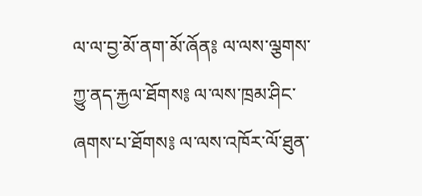ལ་ལ་བྱ་མོ་ནག་མོ་ཞོན༔ ལ་ལས་ལྕགས་ཀྱུ་ནད་རྐྱལ་ཐོགས༔ ལ་ལས་ཁྲམ་ཤིང་ཞགས་པ་ཐོགས༔ ལ་ལས་འཁོར་ལོ་ཐུན་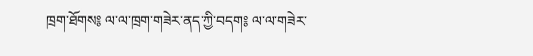ཁྲག་ཐོགས༔ ལ་ལ་ཁྲག་གཟེར་ནད་ཀྱི་བདག༔ ལ་ལ་གཟེར་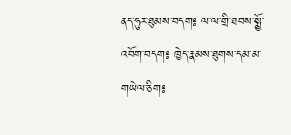ནད་ཧུར་ཐུམས་བདག༔ ལ་ལ་གྲི་ཐབས་སྨྱོ་འབོག་བདག༔ ཁྱེད་རྣམས་ཐུགས་དམ་མ་གཡེལ་ཅིག༔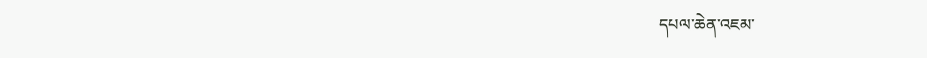དཔལ་ཆེན་འཇམ་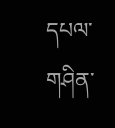དཔལ་གཤིན་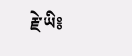རྗེ་ཡི༔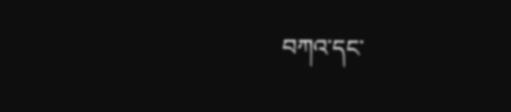བཀའ་དང་